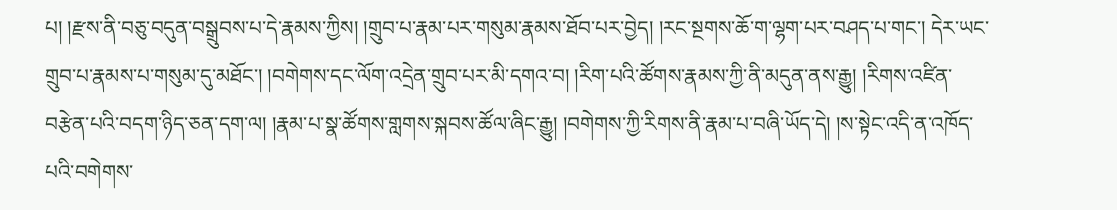པ། །རྫས་ནི་བཅུ་བདུན་བསྒྲུབས་པ་དེ་རྣམས་ཀྱིས། །གྲུབ་པ་རྣམ་པར་གསུམ་རྣམས་ཐོབ་པར་བྱེད། །རང་སྔགས་ཆོ་ག་ལྷག་པར་བཤད་པ་གང་། དེར་ཡང་གྲུབ་པ་རྣམས་པ་གསུམ་དུ་མཐོང་། །བགེགས་དང་ལོག་འདྲེན་གྲུབ་པར་མི་དགའ་བ། །རིག་པའི་ཚོགས་རྣམས་ཀྱི་ནི་མདུན་ནས་རྒྱུ། །རིགས་འཛིན་བརྩེན་པའི་བདག་ཉིད་ཅན་དག་ལ། །རྣམ་པ་སྣ་ཚོགས་གླགས་སྐབས་ཚོལ་ཞིང་རྒྱུ། །བགེགས་ཀྱི་རིགས་ནི་རྣམ་པ་བཞི་ཡོད་དེ། །ས་སྟེང་འདི་ན་འཁོད་པའི་བགེགས་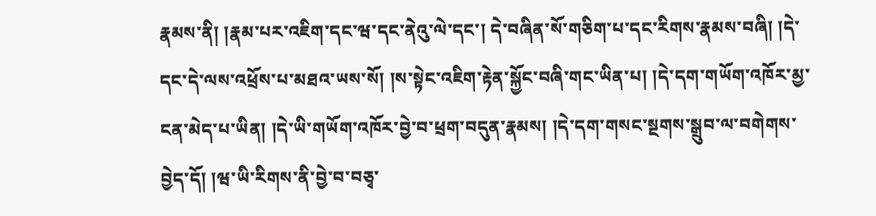རྣམས་ནི། །རྣམ་པར་འཇིག་དང་ཝ་དང་ནེའུ་ལེ་དང་། དེ་བཞིན་སོ་གཅིག་པ་དང་རིགས་རྣམས་བཞི། །དེ་དང་དེ་ལས་འཕྲོས་པ་མཐའ་ཡས་སོ། །ས་སྟེང་འཇིག་རྟེན་སྐྱོང་བཞི་གང་ཡིན་པ། །དེ་དག་གཡོག་འཁོར་མྱ་ངན་མེད་པ་ཡིན། །དེ་ཡི་གཡོག་འཁོར་བྱེ་བ་ཕྲག་བདུན་རྣམས། །དེ་དག་གསང་སྔགས་སྒྲུབ་ལ་བགེགས་བྱེད་དོ། །ཝ་ཡི་རིགས་ནི་བྱེ་བ་བཅྭ་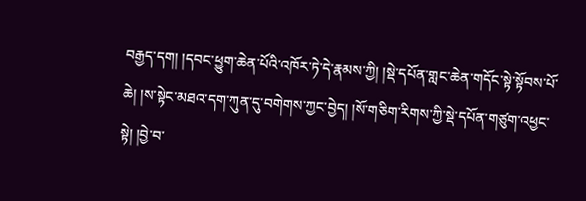བརྒྱད་དག། །དབང་ཕྱུག་ཆེན་པོའི་འཁོར་ཏེ་དེ་རྣམས་ཀྱི། །སྡེ་དཔོན་གླང་ཆེན་གདོང་སྟེ་སྟོབས་པོ་ཆེ། །ས་སྟེང་མཐའ་དག་ཀུན་དུ་བགེགས་ཀྱང་བྱེད། །སོ་གཅིག་རིགས་ཀྱི་སྡེ་དཔོན་གཙུག་འཕྱང་སྟེ། །བྱེ་བ་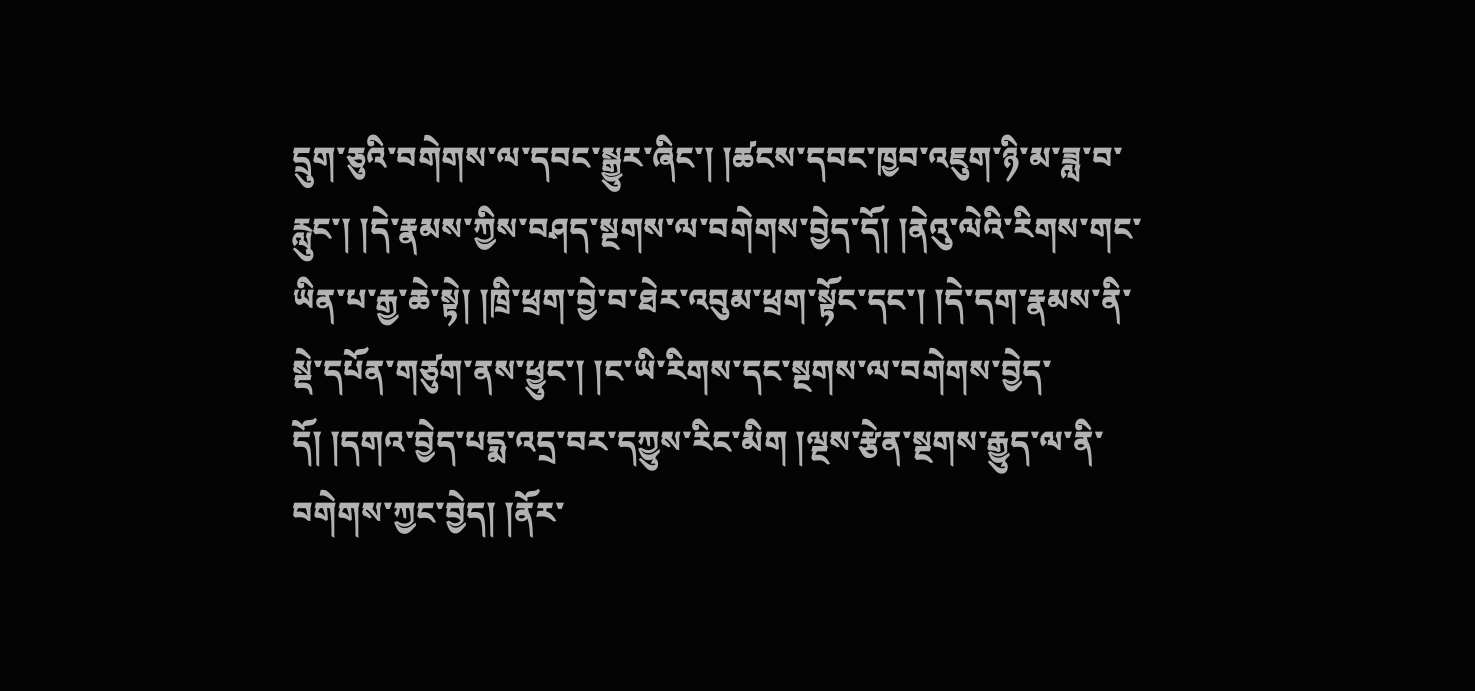དྲུག་ཅུའི་བགེགས་ལ་དབང་སྒྱུར་ཞིང་། །ཚངས་དབང་ཁྱབ་འཇུག་ཉི་མ་ཟླ་བ་རླུང་། །དེ་རྣམས་ཀྱིས་བཤད་སྔགས་ལ་བགེགས་བྱེད་དོ། །ནེའུ་ལེའི་རིགས་གང་ཡིན་པ་རྒྱ་ཆེ་སྟེ། །ཁྲི་ཕྲག་བྱེ་བ་ཐེར་འབུམ་ཕྲག་སྟོང་དང་། །དེ་དག་རྣམས་ནི་སྡེ་དཔོན་གཙུག་ནས་ཕྱུང་། །ང་ཡི་རིགས་དང་སྔགས་ལ་བགེགས་བྱེད་དོ། །དགའ་བྱེད་པདྨ་འདྲ་བར་དཀྱུས་རིང་མིག །ལྔས་རྩེན་སྔགས་རྒྱུད་ལ་ནི་བགེགས་ཀྱང་བྱེད། །ནོར་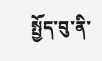སྤྱོད་བུ་ནི་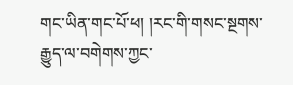གང་ཡིན་གང་པོ་ཕ། །རང་གི་གསང་སྔགས་རྒྱུད་ལ་བགེགས་ཀྱང་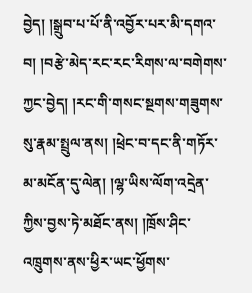བྱེད། །སྒྲུབ་པ་པོ་ནི་འབྱོར་པར་མི་དགའ་བ། །བརྩེ་མེད་རང་རང་རིགས་ལ་བགེགས་ཀྱང་བྱེད། །རང་གི་གསང་སྔགས་གཟུགས་སུ་རྣམ་སྤྲུལ་ནས། །ཕྲེང་བ་དང་ནི་གཏོར་མ་མངོན་དུ་ལེན། །ལྷ་ཡིས་ལོག་འདྲེན་ཀྱིས་བྱས་ཏེ་མཐོང་ནས། །ཁྲོས་ཤིང་འཁྲུགས་ནས་ཕྱིར་ཡང་ཕྱོགས་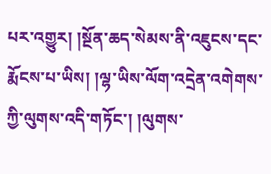པར་འགྱུར། །སྔོན་ཆད་སེམས་ནི་འཇུངས་དང་རྨོངས་པ་ཡིས། །ལྷ་ཡིས་ལོག་འདྲེན་འགེགས་ཀྱི་ལུགས་འདི་གཏོང་། །ལུགས་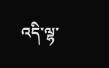འདི་ལྷ་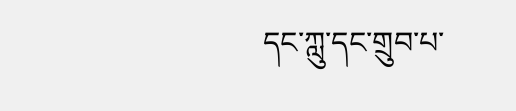དང་ཀླུ་དང་གྲུབ་པ་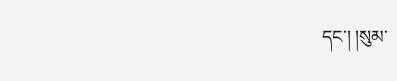དང་། །སུམ་